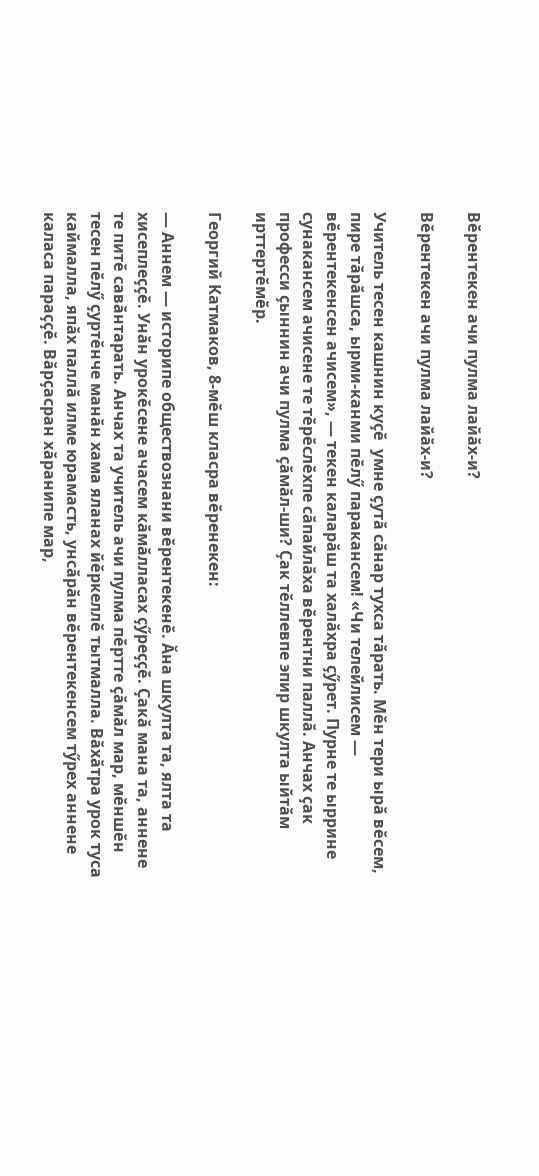Вӗрентекен ачи пулма лайӑх-и?

Вӗрентекен ачи пулма лайӑх-и?

Учитель тесен кашнин куҫӗ  умне ҫутӑ сӑнар тухса тӑрать. Мӗн тери ырӑ вӗсем, пире тӑрӑшса, ырми-канми пӗлӳ паракансем! «Чи телейлисем — вӗрентекенсен ачисем», — текен каларӑш та халӑхра ҫӳрет. Пурне те ыррине сунакансем ачисене те тӗрӗслӗхпе сӑпайлӑха вӗрентни паллӑ. Анчах ҫак професси ҫыннин ачи пулма ҫӑмӑл-ши? Ҫак тӗллевпе эпир шкулта ыйтӑм ирттертӗмӗр.

Георгий Катмаков, 8-мӗш класра вӗренекен:

— Аннем — историпе обществознани вӗрентекенӗ. Ӑна шкулта та, ялта та хисеплеҫҫӗ. Унӑн урокӗсене ачасем кӑмӑлласах ҫӳреҫҫӗ. Ҫакӑ мана та, аннене те питӗ савӑнтарать. Анчах та учитель ачи пулма пӗртте ҫӑмӑл мар, мӗншӗн тесен пӗлӳ ҫуртӗнче манӑн хама яланах йӗркеллӗ тытмалла. Вӑхӑтра урок туса каймалла, япӑх паллӑ илме юрамасть, унсӑрӑн вӗрентекенсем тӳрех аннене каласа параҫҫӗ. Вӑрҫасран хӑранипе мар,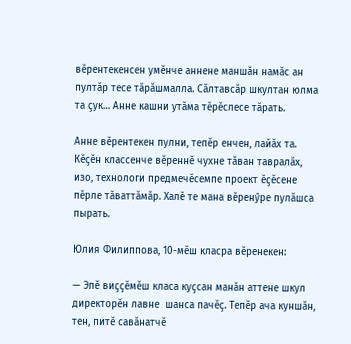вӗрентекенсен умӗнче аннене маншӑн намӑс ан пултӑр тесе тӑрӑшмалла. Сӑлтавсӑр шкултан юлма та ҫук… Анне кашни утӑма тӗрӗслесе тӑрать.

Анне вӗрентекен пулни, тепӗр енчен, лайӑх та. Кӗҫӗн классенче вӗреннӗ чухне тӑван тавралӑх, изо, технологи предмечӗсемпе проект ӗҫӗсене пӗрле тӑваттӑмӑр. Халӗ те мана вӗренӳре пулӑшса пырать.

Юлия Филиппова, 10-мӗш класра вӗренекен:

— Эпӗ виҫҫӗмӗш класа куҫсан манӑн аттене шкул директорӗн лавне  шанса пачӗҫ. Тепӗр ача куншӑн, тен, питӗ савӑнатчӗ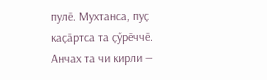пулӗ. Мухтанса, пуҫ каҫӑртса та ҫӳрӗччӗ. Анчах та чи кирли —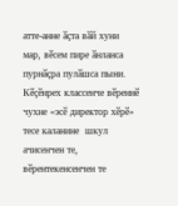атте-анне ӑҫта вӑй хуни  мар, вӗсем пире ӑнланса пурнӑҫра пулӑшса пыни. Кӗҫӗнрех классенче вӗреннӗ чухне «эсӗ директор хӗрӗ» тесе каланине  шкул ачисенчен те, вӗрентекенсенчен те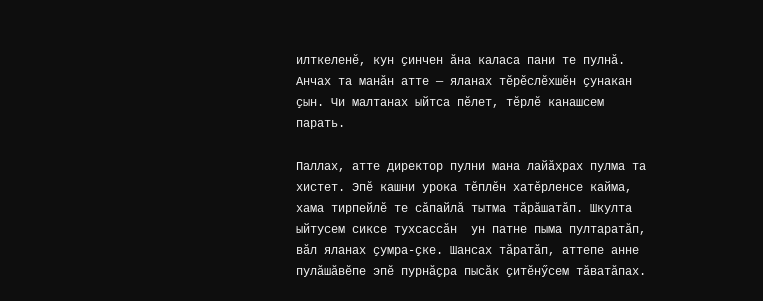илткеленӗ, кун ҫинчен ӑна каласа пани те пулнӑ. Анчах та манӑн атте — яланах тӗрӗслӗхшӗн ҫунакан ҫын. Чи малтанах ыйтса пӗлет, тӗрлӗ канашсем парать.

Паллах, атте директор пулни мана лайӑхрах пулма та хистет. Эпӗ кашни урока тӗплӗн хатӗрленсе кайма, хама тирпейлӗ те сӑпайлӑ тытма тӑрӑшатӑп. Шкулта ыйтусем сиксе тухсассӑн  ун патне пыма пултаратӑп, вӑл яланах ҫумра-ҫке. Шансах тӑратӑп, аттепе анне пулӑшӑвӗпе эпӗ пурнӑҫра пысӑк ҫитӗнӳсем тӑватӑпах.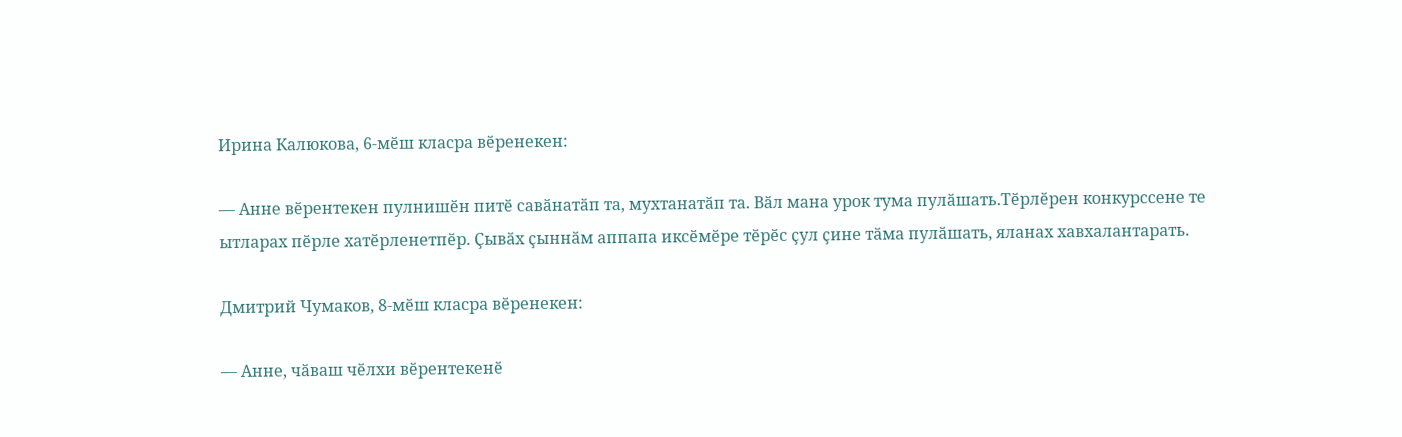Ирина Калюкова, 6-мӗш класра вӗренекен:

— Анне вӗрентекен пулнишӗн питӗ савӑнатӑп та, мухтанатӑп та. Вӑл мана урок тума пулӑшать.Тӗрлӗрен конкурссене те ытларах пӗрле хатӗрленетпӗр. Ҫывӑх ҫыннӑм аппапа иксӗмӗре тӗрӗс ҫул ҫине тӑма пулӑшать, яланах хавхалантарать.

Дмитрий Чумаков, 8-мӗш класра вӗренекен:

— Анне, чӑваш чӗлхи вӗрентекенӗ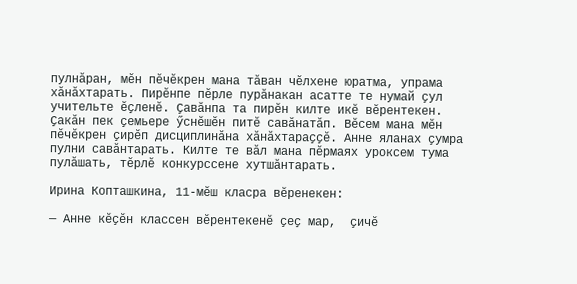пулнӑран, мӗн пӗчӗкрен мана тӑван чӗлхене юратма, упрама хӑнӑхтарать. Пирӗнпе пӗрле пурӑнакан асатте те нумай ҫул учительте ӗҫленӗ. Ҫавӑнпа та пирӗн килте икӗ вӗрентекен. Ҫакӑн пек ҫемьере ӳснӗшӗн питӗ савӑнатӑп. Вӗсем мана мӗн пӗчӗкрен ҫирӗп дисциплинӑна хӑнӑхтараҫҫӗ. Анне яланах ҫумра пулни савӑнтарать. Килте те вӑл мана пӗрмаях уроксем тума пулӑшать, тӗрлӗ конкурссене хутшӑнтарать.

Ирина Копташкина, 11-мӗш класра вӗренекен:

— Анне кӗҫӗн классен вӗрентекенӗ ҫеҫ мар,  ҫичӗ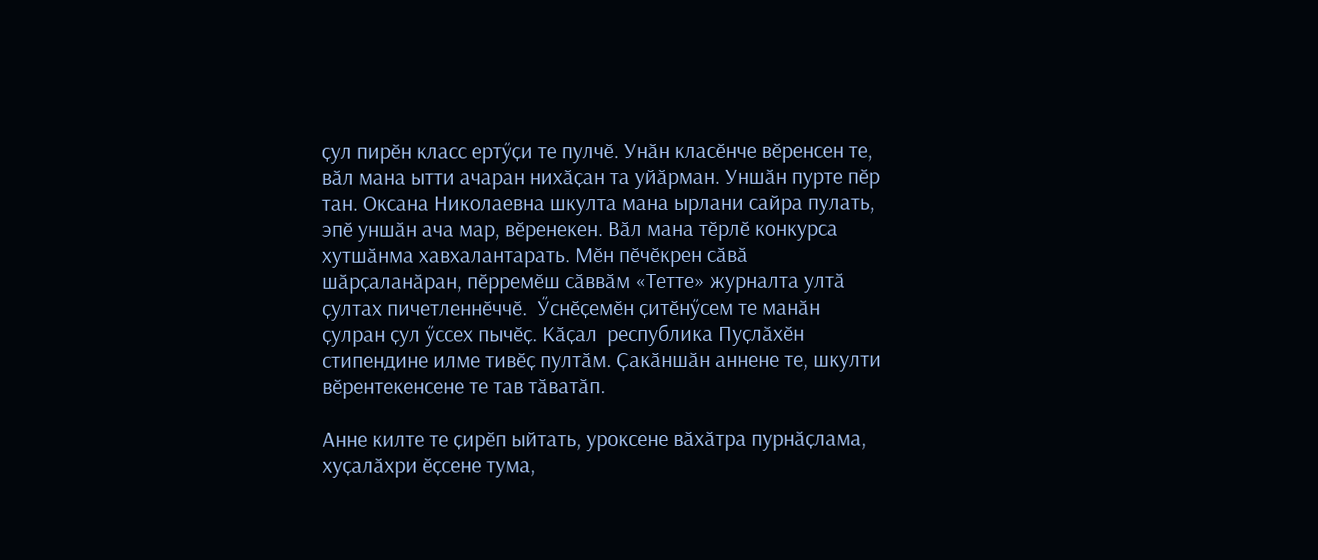ҫул пирӗн класс ертӳҫи те пулчӗ. Унӑн класӗнче вӗренсен те, вӑл мана ытти ачаран нихӑҫан та уйӑрман. Уншӑн пурте пӗр тан. Оксана Николаевна шкулта мана ырлани сайра пулать, эпӗ уншӑн ача мар, вӗренекен. Вӑл мана тӗрлӗ конкурса хутшӑнма хавхалантарать. Мӗн пӗчӗкрен сӑвӑ шӑрҫаланӑран, пӗрремӗш сӑввӑм «Тетте» журналта ултӑ ҫултах пичетленнӗччӗ.  Ӳснӗҫемӗн ҫитӗнӳсем те манӑн ҫулран ҫул ӳссех пычӗҫ. Кӑҫал  республика Пуҫлӑхӗн стипендине илме тивӗҫ пултӑм. Ҫакӑншӑн аннене те, шкулти вӗрентекенсене те тав тӑватӑп.

Анне килте те ҫирӗп ыйтать, уроксене вӑхӑтра пурнӑҫлама, хуҫалӑхри ӗҫсене тума,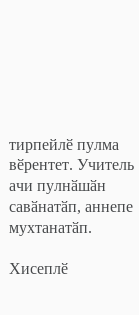тирпейлӗ пулма вӗрентет. Учитель ачи пулнӑшӑн савӑнатӑп, аннепе мухтанатӑп.

Хисеплӗ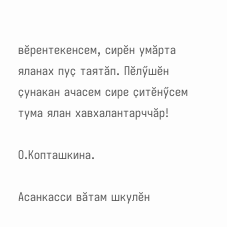вӗрентекенсем, сирӗн умӑрта яланах пуҫ таятӑп. Пӗлӳшӗн ҫунакан ачасем сире ҫитӗнӳсем тума ялан хавхалантарччӑр!

О.Копташкина.

Асанкасси вӑтам шкулӗн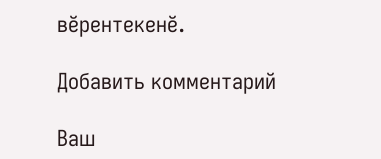вӗрентекенӗ.

Добавить комментарий

Ваш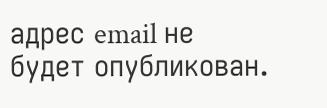адрес email не будет опубликован.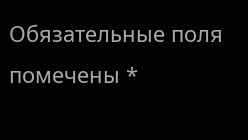Обязательные поля помечены *